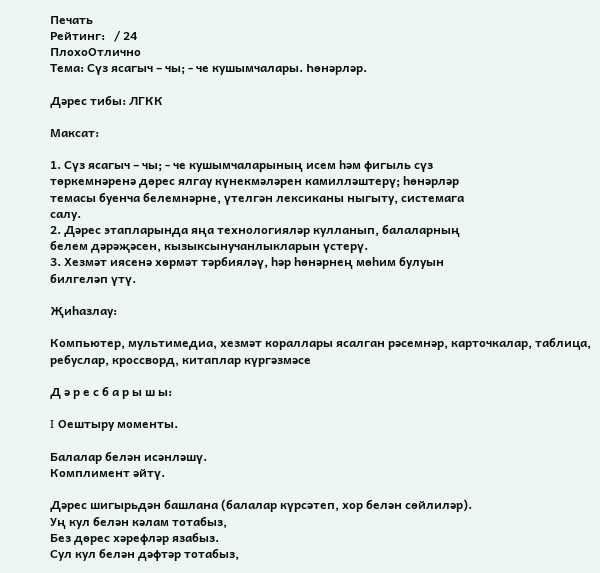Печать
Рейтинг:   / 24
ПлохоОтлично
Тема: Сүз ясагыч – чы; - че кушымчалары. Һөнәрләр.

Дәрес тибы: ЛГКК

Максат:

1. Сүз ясагыч – чы; - че кушымчаларының исем һәм фигыль сүз
төркемнәренә дөрес ялгау күнекмәләрен камилләштерү; һөнәрләр
темасы буенча белемнәрне, үтелгән лексиканы ныгыту, системага
салу.
2. Дәрес этапларында яңа технологияләр кулланып, балаларның
белем дәрәҗәсен, кызыксынучанлыкларын үстерү.
3. Хезмәт иясенә хөрмәт тәрбияләү, һәр һөнәрнең мөһим булуын
билгеләп үтү.

Җиһазлау:

Компьютер, мультимедиа, хезмәт кораллары ясалган рәсемнәр, карточкалар, таблица, ребуслар, кроссворд, китаплар күргәзмәсе

Д ә р е с б а р ы ш ы:

I Оештыру моменты.

Балалар белән исәнләшү.
Комплимент әйтү.

Дәрес шигырьдән башлана (балалар күрсәтеп, хор белән сөйлиләр).
Уң кул белән кәлам тотабыз,
Без дөрес хәрефләр язабыз.
Сул кул белән дәфтәр тотабыз,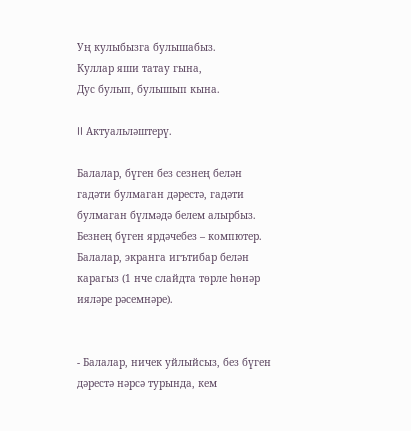Уң кулыбызга булышабыз.
Куллар яши татау гына,
Дус булып, булышып кына.

II Актуальләштерү.

Балалар, бүген без сезнең белән гадәти булмаган дәрестә, гадәти булмаган бүлмәдә белем алырбыз. Безнең бүген ярдәчебез – компютер. Балалар, экранга игътибар белән карагыз (1 нче слайдта төрле һөнәр ияләре рәсемнәре).


- Балалар, ничек уйлыйсыз, без бүген дәрестә нәрсә турында, кем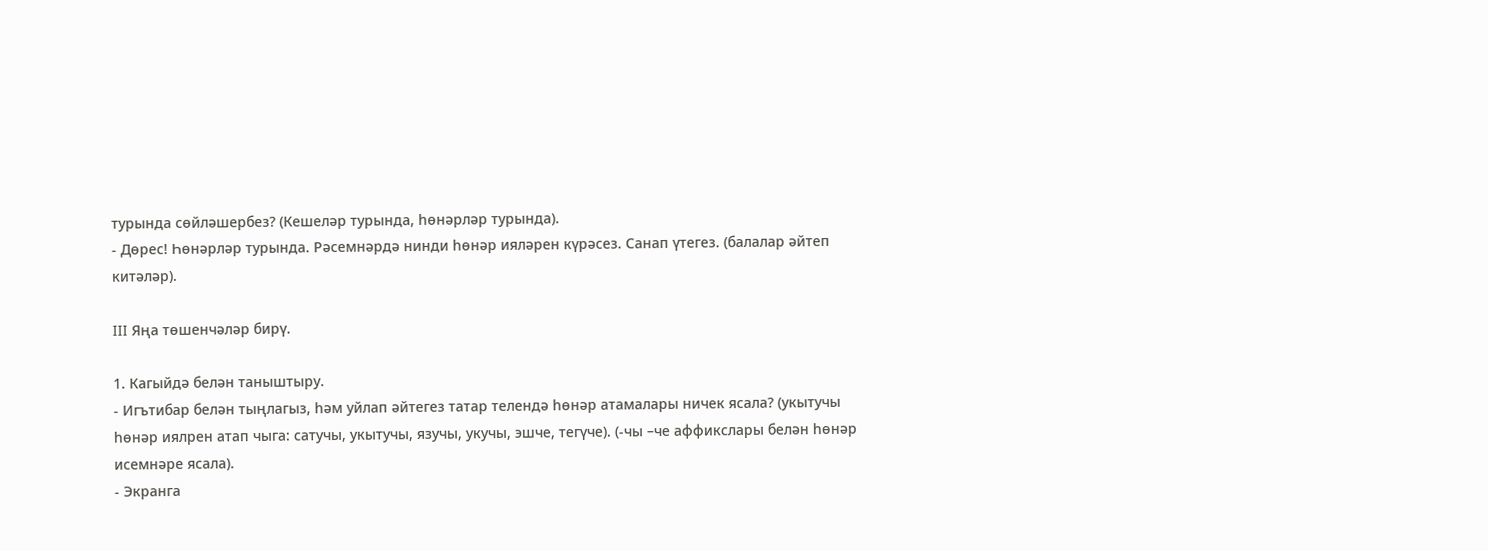турында сөйләшербез? (Кешеләр турында, һөнәрләр турында).
- Дөрес! Һөнәрләр турында. Рәсемнәрдә нинди һөнәр ияләрен күрәсез. Санап үтегез. (балалар әйтеп китәләр).

III Яңа төшенчәләр бирү.

1. Кагыйдә белән таныштыру.
- Игътибар белән тыңлагыз, һәм уйлап әйтегез татар телендә һөнәр атамалары ничек ясала? (укытучы һөнәр иялрен атап чыга: сатучы, укытучы, язучы, укучы, эшче, тегүче). (-чы –че аффикслары белән һөнәр исемнәре ясала).
- Экранга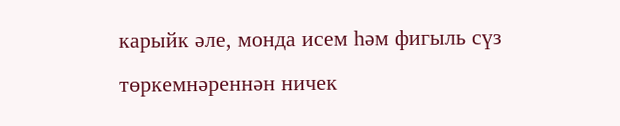карыйк әле, монда исем һәм фигыль сүз төркемнәреннән ничек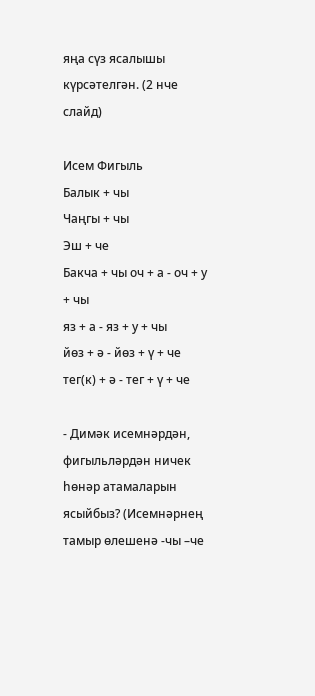яңа сүз ясалышы күрсәтелгән. (2 нче слайд)

Исем Фигыль
Балык + чы
Чаңгы + чы
Эш + че
Бакча + чы оч + а - оч + у + чы
яз + а - яз + у + чы
йөз + ә - йөз + ү + че
тег(к) + ә - тег + ү + че

- Димәк исемнәрдән, фигыльләрдән ничек һөнәр атамаларын ясыйбыз? (Исемнәрнең тамыр өлешенә -чы –че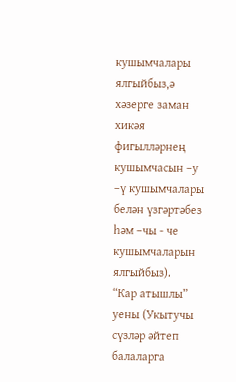кушымчалары ялгыйбыз,ә хәзерге заман хикәя фигылләрнең кушымчасын –у –ү кушымчалары белән үзгәртәбез һәм –чы - че кушымчаларын ялгыйбыз).
“Кар атышлы” уены (Укытучы сүзләр әйтеп балаларга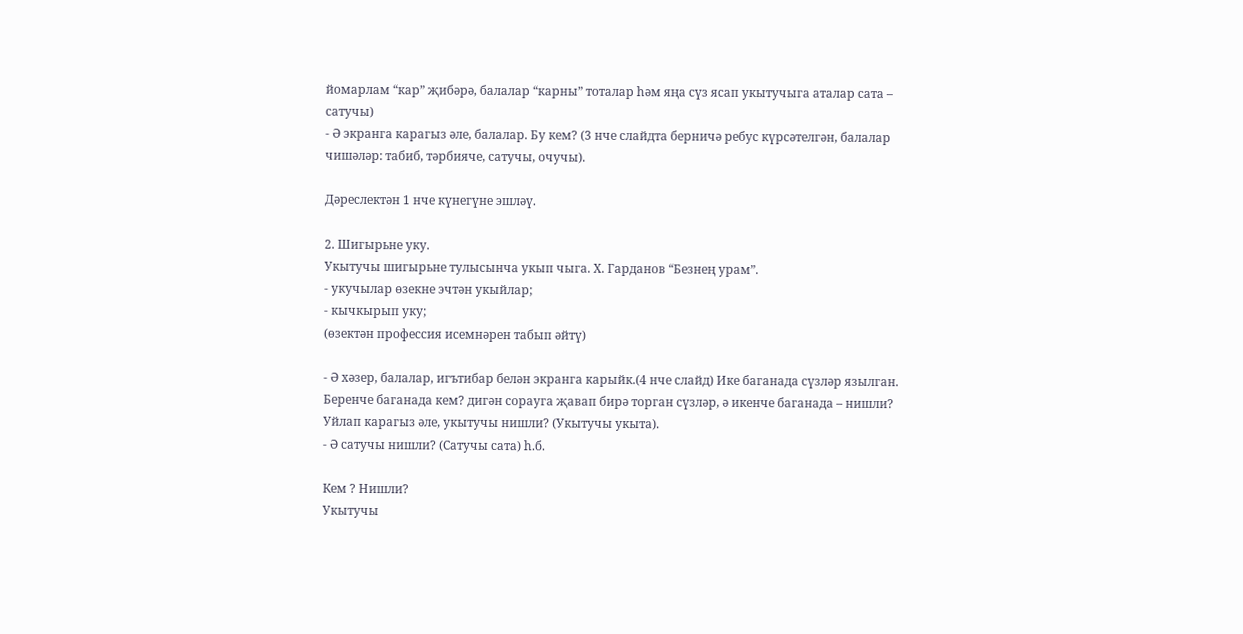йомарлам “кар” җибәрә, балалар “карны” тоталар һәм яңа сүз ясап укытучыга аталар сата – сатучы)
- Ә экранга карагыз әле, балалар. Бу кем? (3 нче слайдта берничә ребус күрсәтелгән, балалар чишәләр: табиб, тәрбияче, сатучы, очучы).

Дәреслектән 1 нче күнегүне эшләү.

2. Шигырьне уку.
Укытучы шигырьне тулысынча укып чыга. Х. Гарданов “Безнең урам”.
- укучылар өзекне эчтән укыйлар;
- кычкырып уку;
(өзектән профессия исемнәрен табып әйтү)

- Ә хәзер, балалар, игътибар белән экранга карыйк.(4 нче слайд) Ике баганада сүзләр язылган. Беренче баганада кем? дигән сорауга җавап бирә торган сүзләр, ә икенче баганада – нишли? Уйлап карагыз әле, укытучы нишли? (Укытучы укыта).
- Ә сатучы нишли? (Сатучы сата) һ.б.

Кем ? Нишли?
Укытучы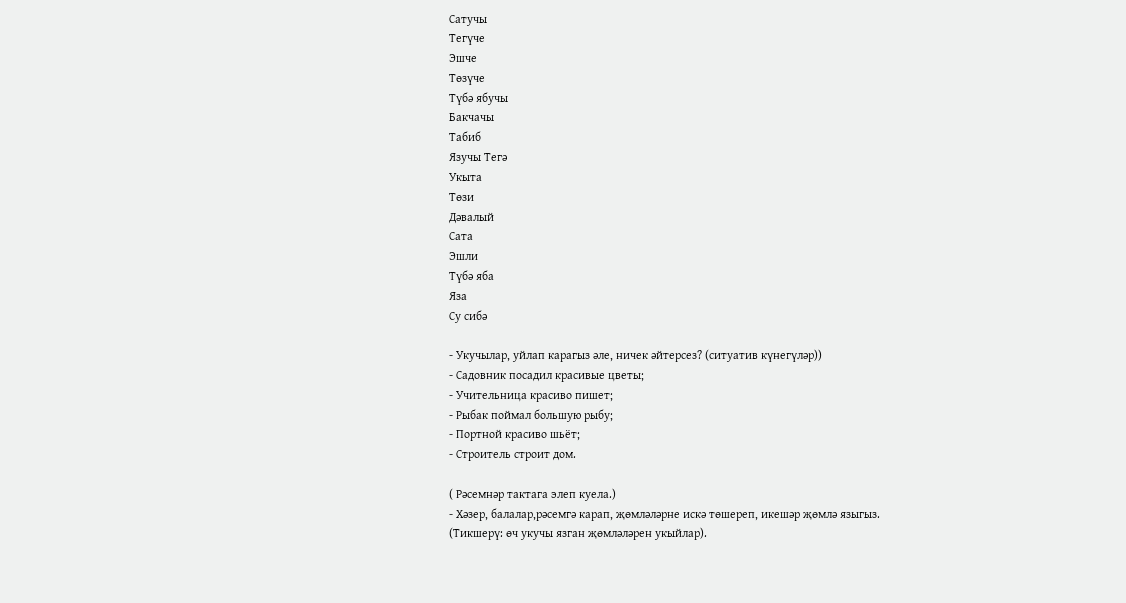Сатучы
Тегүче
Эшче
Төзүче
Түбә ябучы
Бакчачы
Табиб
Язучы Тегә
Укыта
Төзи
Дәвалый
Сата
Эшли
Түбә яба
Яза
Су сибә

- Укучылар, уйлап карагыз әле, ничек әйтерсез? (ситуатив күнегүләр))
- Садовник посадил красивые цветы;
- Учительница красиво пишет;
- Рыбак поймал большую рыбу;
- Портной красиво шьёт;
- Строитель строит дом.

( Рәсемнәр тактага элеп куела.)
- Хәзер, балалар,рәсемгә карап, җөмләләрне искә төшереп, икешәр җөмлә языгыз. (Тикшерү: өч укучы язган җөмләләрен укыйлар).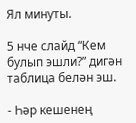Ял минуты.

5 нче слайд “Кем булып эшли?” дигән таблица белән эш.

- Һәр кешенең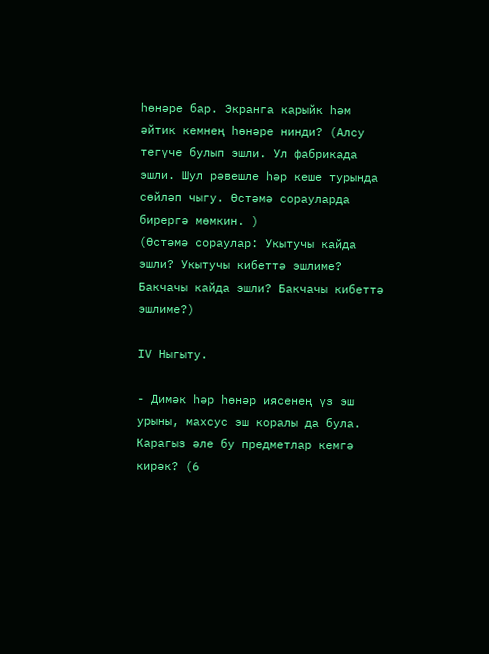һөнәре бар. Экранга карыйк һәм әйтик кемнең һөнәре нинди? (Алсу тегүче булып эшли. Ул фабрикада эшли. Шул рәвешле һәр кеше турында сөйләп чыгу. Өстәмә сорауларда бирергә мөмкин. )
(Өстәмә сораулар: Укытучы кайда эшли? Укытучы кибеттә эшлиме? Бакчачы кайда эшли? Бакчачы кибеттә эшлиме?)

IV Ныгыту.

- Димәк һәр һөнәр иясенең үз эш урыны, махсус эш коралы да була. Карагыз әле бу предметлар кемгә кирәк? (6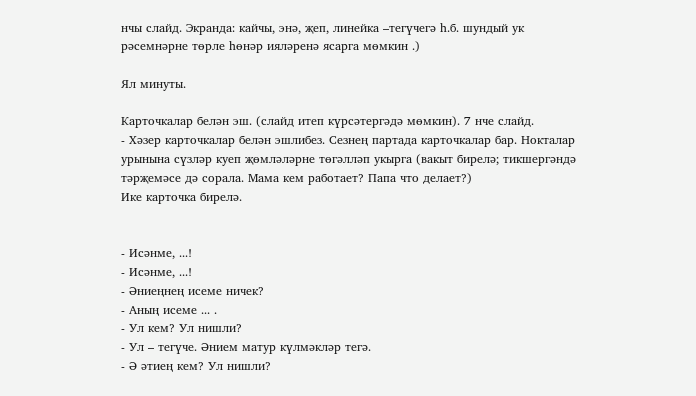нчы слайд. Экранда: кайчы, энә, җеп, линейка –тегүчегә һ.б. шундый ук рәсемнәрне төрле һөнәр ияләренә ясарга мөмкин .)

Ял минуты.

Карточкалар белән эш. (слайд итеп күрсәтергәдә мөмкин). 7 нче слайд.
- Хәзер карточкалар белән эшлибез. Сезнең партада карточкалар бар. Нокталар урынына сүзләр куеп җөмләләрне төгәлләп укырга (вакыт бирелә; тикшергәндә тәрҗемәсе дә сорала. Мама кем работает? Папа что делает?)
Ике карточка бирелә.


- Исәнме, ...!
- Исәнме, ...!
- Әниеңнең исеме ничек?
- Аның исеме ... .
- Ул кем? Ул нишли?
- Ул – тегүче. Әнием матур күлмәкләр тегә.
- Ә әтиең кем? Ул нишли?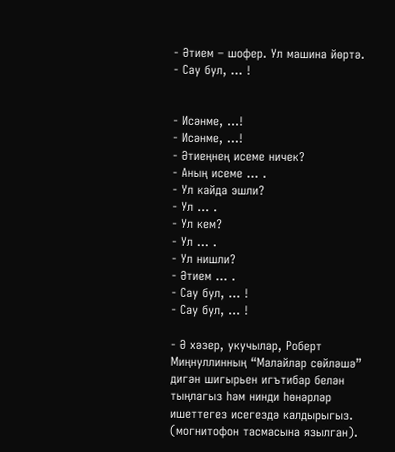- Әтием – шофер. Ул машина йөртә.
- Сау бул, ... !


- Исәнме, ...!
- Исәнме, ...!
- Әтиеңнең исеме ничек?
- Аның исеме ... .
- Ул кайда эшли?
- Ул ... .
- Ул кем?
- Ул ... .
- Ул нишли?
- Әтием ... .
- Сау бул, ... !
- Сау бул, ... !

- Ә хәзер, укучылар, Роберт Миңнуллинның “Малайлар сөйләшә” дигән шигырьен игътибар белән тыңлагыз һәм нинди һөнәрләр ишеттегез исегездә калдырыгыз. (могнитофон тасмасына язылган).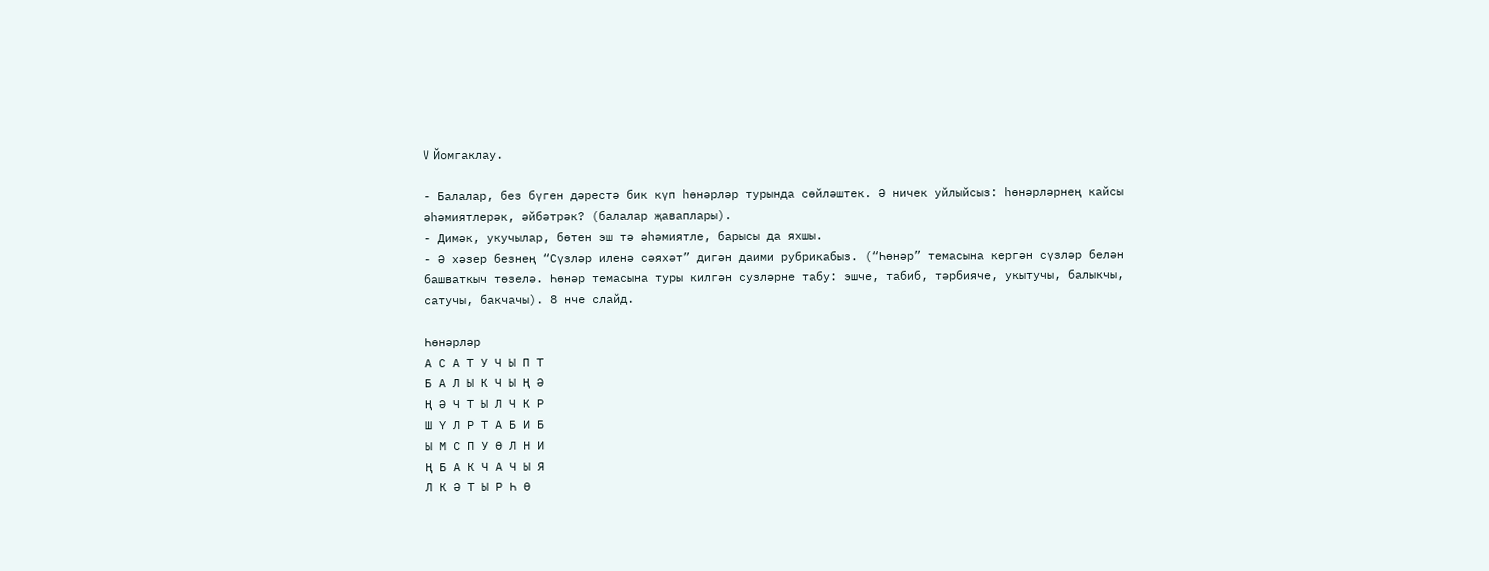V Йомгаклау.

- Балалар, без бүген дәрестә бик күп һөнәрләр турында сөйләштек. Ә ничек уйлыйсыз: һөнәрләрнең кайсы әһәмиятлерәк, әйбәтрәк? (балалар җаваплары).
- Димәк, укучылар, бөтен эш тә әһәмиятле, барысы да яхшы.
- Ә хәзер безнең “Сүзләр иленә сәяхәт” дигән даими рубрикабыз. (“Һөнәр” темасына кергән сүзләр белән башваткыч төзелә. Һөнәр темасына туры килгән сузләрне табу: эшче, табиб, тәрбияче, укытучы, балыкчы, сатучы, бакчачы). 8 нче слайд.

Һөнәрләр
А С А Т У Ч Ы П Т
Б А Л Ы К Ч Ы Ң Ә
Ң Ә Ч Т Ы Л Ч К Р
Ш Ү Л Р Т А Б И Б
Ы М С П У Ө Л Н И
Ң Б А К Ч А Ч Ы Я
Л К Ә Т Ы Р Һ Ө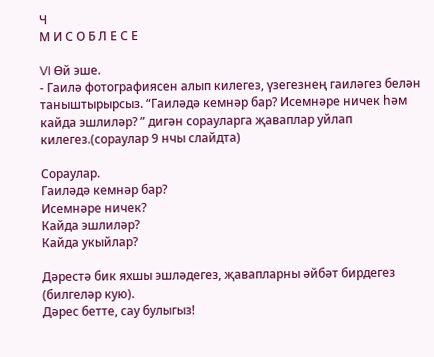Ч
М И С О Б Л Е С Е

VI Өй эше.
- Гаилә фотографиясен алып килегез, үзегезнең гаиләгез белән таныштырырсыз. “Гаиләдә кемнәр бар? Исемнәре ничек һәм кайда эшлиләр? ” дигән сорауларга җаваплар уйлап килегез.(сораулар 9 нчы слайдта)

Сораулар.
Гаиләдә кемнәр бар?
Исемнәре ничек?
Кайда эшлиләр?
Кайда укыйлар?

Дәрестә бик яхшы эшләдегез, җавапларны әйбәт бирдегез (билгеләр кую).
Дәрес бетте, сау булыгыз!